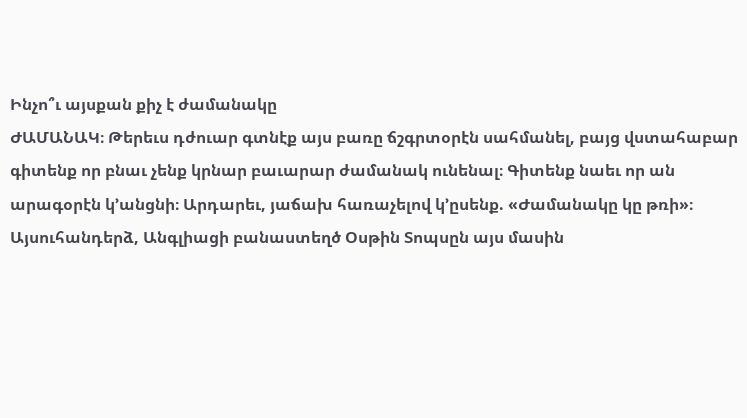Ինչո՞ւ այսքան քիչ է ժամանակը
ԺԱՄԱՆԱԿ։ Թերեւս դժուար գտնէք այս բառը ճշգրտօրէն սահմանել, բայց վստահաբար գիտենք որ բնաւ չենք կրնար բաւարար ժամանակ ունենալ։ Գիտենք նաեւ որ ան արագօրէն կ’անցնի։ Արդարեւ, յաճախ հառաչելով կ’ըսենք. «Ժամանակը կը թռի»։
Այսուհանդերձ, Անգլիացի բանաստեղծ Օսթին Տոպսըն այս մասին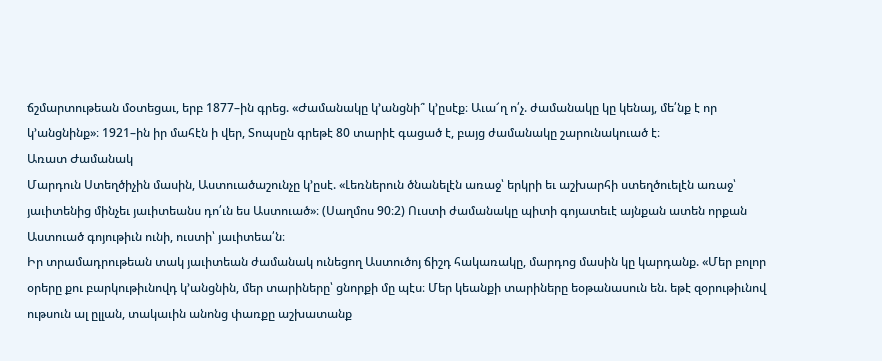ճշմարտութեան մօտեցաւ, երբ 1877–ին գրեց. «Ժամանակը կ’անցնի՞ կ’ըսէք։ Աւա՜ղ ո՛չ. ժամանակը կը կենայ, մե՛նք է որ կ’անցնինք»։ 1921–ին իր մահէն ի վեր, Տոպսըն գրեթէ 80 տարիէ գացած է, բայց ժամանակը շարունակուած է։
Առատ Ժամանակ
Մարդուն Ստեղծիչին մասին, Աստուածաշունչը կ’ըսէ. «Լեռներուն ծնանելէն առաջ՝ երկրի եւ աշխարհի ստեղծուելէն առաջ՝ յաւիտենից մինչեւ յաւիտեանս դո՛ւն ես Աստուած»։ (Սաղմոս 90։2) Ուստի ժամանակը պիտի գոյատեւէ այնքան ատեն որքան Աստուած գոյութիւն ունի, ուստի՝ յաւիտեա՛ն։
Իր տրամադրութեան տակ յաւիտեան ժամանակ ունեցող Աստուծոյ ճիշդ հակառակը, մարդոց մասին կը կարդանք. «Մեր բոլոր օրերը քու բարկութիւնովդ կ’անցնին, մեր տարիները՝ ցնորքի մը պէս։ Մեր կեանքի տարիները եօթանասուն են. եթէ զօրութիւնով ութսուն ալ ըլլան, տակաւին անոնց փառքը աշխատանք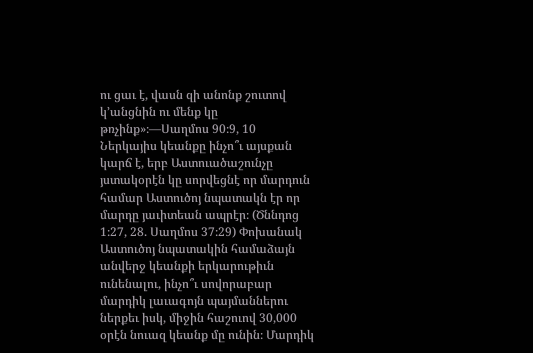ու ցաւ է, վասն զի անոնք շուտով կ’անցնին ու մենք կը թռչինք»։—Սաղմոս 90։9, 10
Ներկայիս կեանքը ինչո՞ւ այսքան կարճ է, երբ Աստուածաշունչը յստակօրէն կը սորվեցնէ որ մարդուն համար Աստուծոյ նպատակն էր որ մարդը յաւիտեան ապրէր։ (Ծննդոց 1։27, 28. Սաղմոս 37։29) Փոխանակ Աստուծոյ նպատակին համաձայն անվերջ կեանքի երկարութիւն ունենալու, ինչո՞ւ սովորաբար մարդիկ լաւագոյն պայմաններու ներքեւ իսկ, միջին հաշուով 30,000 օրէն նուազ կեանք մը ունին։ Մարդիկ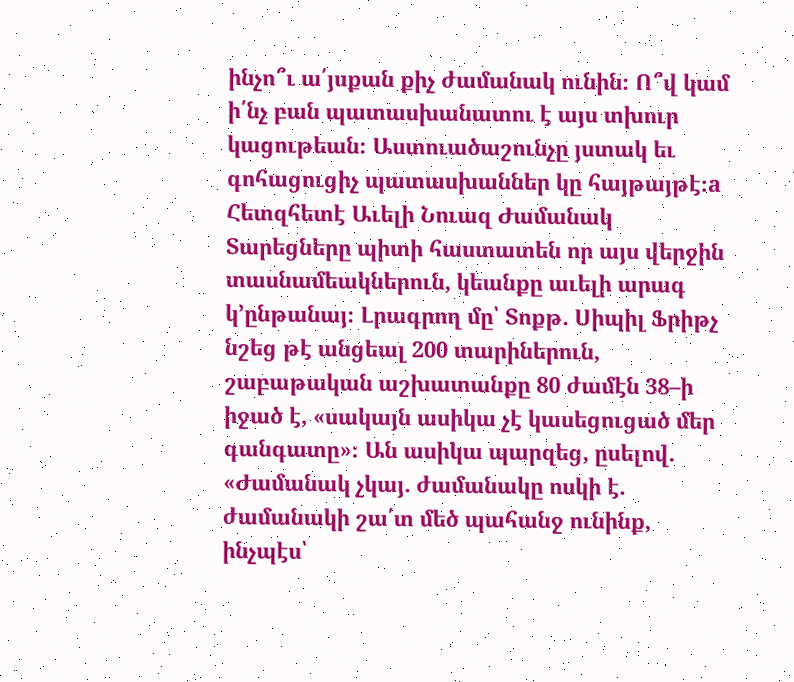ինչո՞ւ ա՛յսքան քիչ ժամանակ ունին։ Ո՞վ կամ ի՛նչ բան պատասխանատու է այս տխուր կացութեան։ Աստուածաշունչը յստակ եւ գոհացուցիչ պատասխաններ կը հայթայթէ։a
Հետզհետէ Աւելի Նուազ Ժամանակ
Տարեցները պիտի հաստատեն որ այս վերջին տասնամեակներուն, կեանքը աւելի արագ կ’ընթանայ։ Լրագրող մը՝ Տոքթ. Սիպիլ Ֆրիթչ նշեց թէ անցեալ 200 տարիներուն, շաբաթական աշխատանքը 80 ժամէն 38–ի իջած է, «սակայն ասիկա չէ կասեցուցած մեր գանգատը»։ Ան ասիկա պարզեց, ըսելով. «Ժամանակ չկայ. ժամանակը ոսկի է. ժամանակի շա՛տ մեծ պահանջ ունինք, ինչպէս՝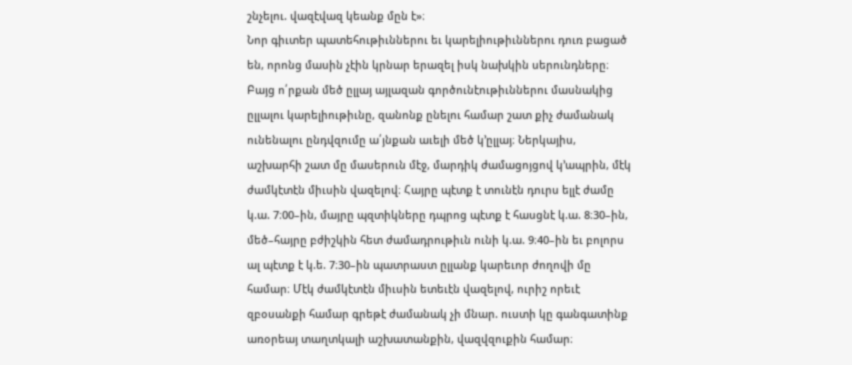շնչելու. վազէվազ կեանք մըն է»։
Նոր գիւտեր պատեհութիւններու եւ կարելիութիւններու դուռ բացած են, որոնց մասին չէին կրնար երազել իսկ նախկին սերունդները։ Բայց ո՛րքան մեծ ըլլայ այլազան գործունէութիւններու մասնակից ըլլալու կարելիութիւնը, զանոնք ընելու համար շատ քիչ ժամանակ ունենալու ընդվզումը ա՛յնքան աւելի մեծ կ’ըլլայ։ Ներկայիս, աշխարհի շատ մը մասերուն մէջ, մարդիկ ժամացոյցով կ’ապրին, մէկ ժամկէտէն միւսին վազելով։ Հայրը պէտք է տունէն դուրս ելլէ ժամը կ.ա. 7։00–ին, մայրը պզտիկները դպրոց պէտք է հասցնէ կ.ա. 8։30–ին, մեծ–հայրը բժիշկին հետ ժամադրութիւն ունի կ.ա. 9։40–ին եւ բոլորս ալ պէտք է կ.ե. 7։30–ին պատրաստ ըլլանք կարեւոր ժողովի մը համար։ Մէկ ժամկէտէն միւսին ետեւէն վազելով, ուրիշ որեւէ զբօսանքի համար գրեթէ ժամանակ չի մնար. ուստի կը գանգատինք առօրեայ տաղտկալի աշխատանքին, վազվզուքին համար։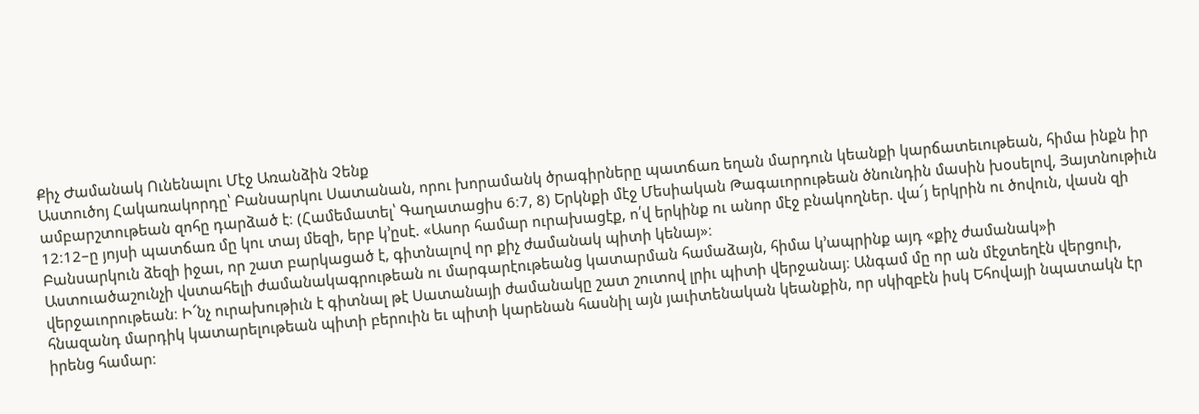Քիչ Ժամանակ Ունենալու Մէջ Առանձին Չենք
Աստուծոյ Հակառակորդը՝ Բանսարկու Սատանան, որու խորամանկ ծրագիրները պատճառ եղան մարդուն կեանքի կարճատեւութեան, հիմա ինքն իր ամբարշտութեան զոհը դարձած է։ (Համեմատել՝ Գաղատացիս 6։7, 8) Երկնքի մէջ Մեսիական Թագաւորութեան ծնունդին մասին խօսելով, Յայտնութիւն 12։12–ը յոյսի պատճառ մը կու տայ մեզի, երբ կ’ըսէ. «Ասոր համար ուրախացէք, ո՛վ երկինք ու անոր մէջ բնակողներ. վա՜յ երկրին ու ծովուն, վասն զի Բանսարկուն ձեզի իջաւ, որ շատ բարկացած է, գիտնալով որ քիչ ժամանակ պիտի կենայ»։
Աստուածաշունչի վստահելի ժամանակագրութեան ու մարգարէութեանց կատարման համաձայն, հիմա կ’ապրինք այդ «քիչ ժամանակ»ի վերջաւորութեան։ Ի՜նչ ուրախութիւն է գիտնալ թէ Սատանայի ժամանակը շատ շուտով լրիւ պիտի վերջանայ։ Անգամ մը որ ան մէջտեղէն վերցուի, հնազանդ մարդիկ կատարելութեան պիտի բերուին եւ պիտի կարենան հասնիլ այն յաւիտենական կեանքին, որ սկիզբէն իսկ Եհովայի նպատակն էր իրենց համար։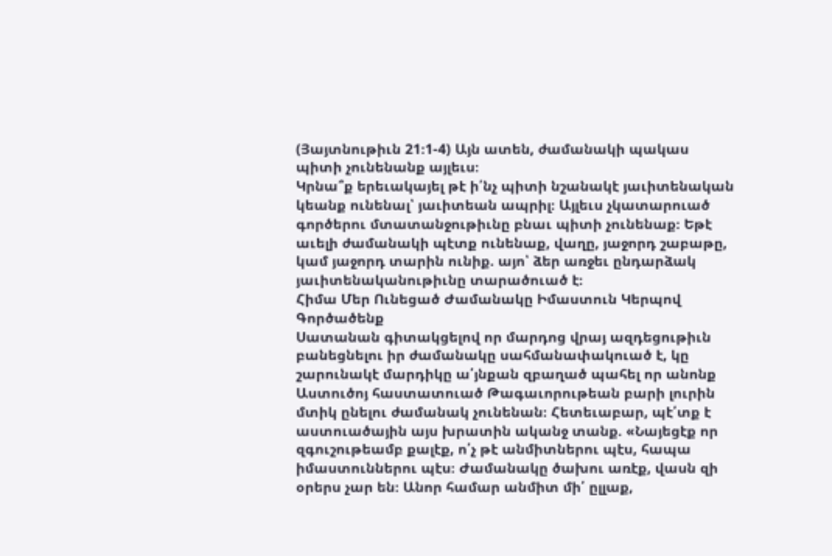(Յայտնութիւն 21։1-4) Այն ատեն, ժամանակի պակաս պիտի չունենանք այլեւս։
Կրնա՞ք երեւակայել թէ ի՛նչ պիտի նշանակէ յաւիտենական կեանք ունենալ՝ յաւիտեան ապրիլ։ Այլեւս չկատարուած գործերու մտատանջութիւնը բնաւ պիտի չունենաք։ Եթէ աւելի ժամանակի պէտք ունենաք, վաղը, յաջորդ շաբաթը, կամ յաջորդ տարին ունիք. այո՝ ձեր առջեւ ընդարձակ յաւիտենականութիւնը տարածուած է։
Հիմա Մեր Ունեցած Ժամանակը Իմաստուն Կերպով Գործածենք
Սատանան գիտակցելով որ մարդոց վրայ ազդեցութիւն բանեցնելու իր ժամանակը սահմանափակուած է, կը շարունակէ մարդիկը ա՛յնքան զբաղած պահել որ անոնք Աստուծոյ հաստատուած Թագաւորութեան բարի լուրին մտիկ ընելու ժամանակ չունենան։ Հետեւաբար, պէ՛տք է աստուածային այս խրատին ականջ տանք. «Նայեցէք որ զգուշութեամբ քալէք, ո՛չ թէ անմիտներու պէս, հապա իմաստուններու պէս։ Ժամանակը ծախու առէք, վասն զի օրերս չար են։ Անոր համար անմիտ մի՛ ըլլաք,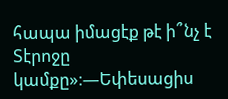հապա իմացէք թէ ի՞նչ է Տէրոջը կամքը»։—Եփեսացիս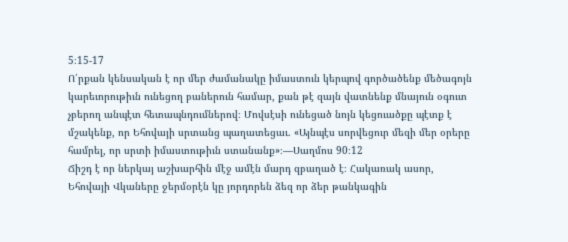5։15-17
Ո՛րքան կենսական է որ մեր ժամանակը իմաստուն կերպով գործածենք մեծագոյն կարեւորութիւն ունեցող բաներուն համար, քան թէ զայն վատնենք մնայուն օգուտ չբերող անպէտ հետապնդումներով։ Մովսէսի ունեցած նոյն կեցուածքը պէտք է մշակենք, որ Եհովայի սրտանց պաղատեցաւ. «Այնպէս սորվեցուր մեզի մեր օրերը համրել, որ սրտի իմաստութիւն ստանանք»։—Սաղմոս 90։12
Ճիշդ է որ ներկայ աշխարհին մէջ ամէն մարդ զբաղած է։ Հակառակ ասոր, Եհովայի Վկաները ջերմօրէն կը յորդորեն ձեզ որ ձեր թանկագին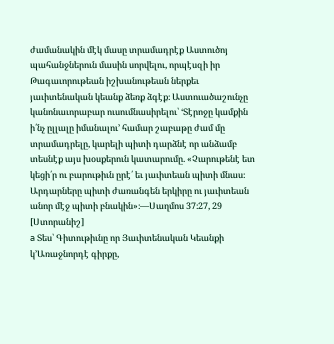ժամանակին մէկ մասը տրամադրէք Աստուծոյ պահանջներուն մասին սորվելու, որպէսզի իր Թագաւորութեան իշխանութեան ներքեւ յաւիտենական կեանք ձեռք ձգէք։ Աստուածաշունչը կանոնաւորաբար ուսումնասիրելու՝ ‘Տէրոջը կամքին ի՛նչ ըլլալը իմանալու’ համար շաբաթը ժամ մը տրամադրելը, կարելի պիտի դարձնէ որ անձամբ տեսնէք այս խօսքերուն կատարումը. «Չարութենէ ետ կեցի՛ր ու բարութիւն ըրէ՛ եւ յաւիտեան պիտի մնաս։ Արդարները պիտի ժառանգեն երկիրը ու յաւիտեան անոր մէջ պիտի բնակին»։—Սաղմոս 37։27, 29
[Ստորանիշ]
a Տես՝ Գիտութիւնը որ Յաւիտենական Կեանքի կ’Առաջնորդէ գիրքը,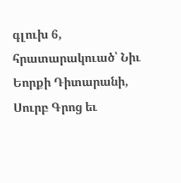գլուխ 6, հրատարակուած՝ Նիւ Եորքի Դիտարանի, Սուրբ Գրոց եւ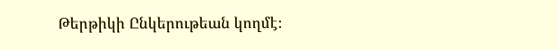Թերթիկի Ընկերութեան կողմէ։